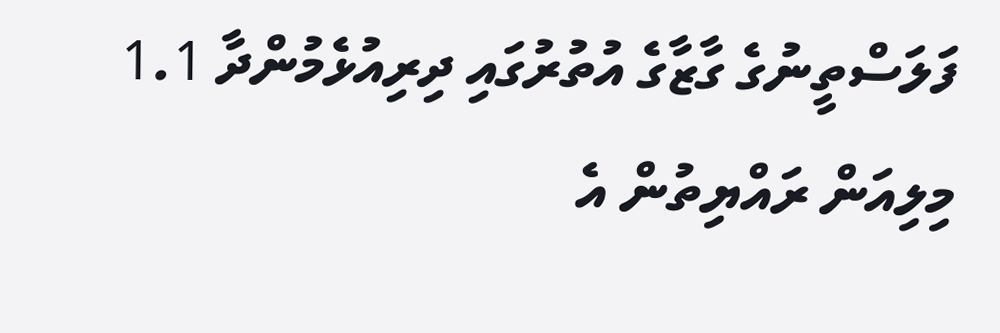ފަލަސްތީނުގެ ގާޒާގެ އުތުރުގައި ދިރިއުޅެމުންދާ 1.1 މިލިއަން ރައްޔިތުން އެ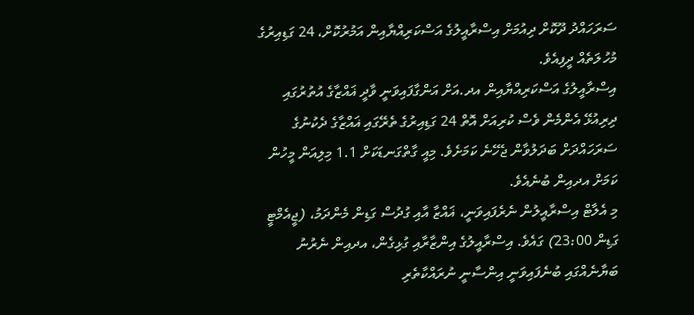ސަރަހައްދު ދޫކޮށް ދިއުމަށް އިސްރާއީލުގެ އަސްކަރިއްޔާއިން އަމުރުކޮށް، 24 ގަޑިއިރުގެ މުހުލަތެއް ދީފިއެވެ.
އިސްރާއީލުގެ އަސްކަރިއްޔާއިން އދ.އަށް އަންގާފައިވަނީ ވާދީ ޣައްޒާގެ އުތުރުގައި ދިރިއުޅޭ އެންމެން ވެސް ކުރިއަށް އޮތް 24 ގަޑިއިރުގެ ތެރޭގައި ޣައްޒާގެ ދެކުނުގެ ސަރަހައްދަށް ބަދަލުވާން ޖެހޭނެ ކަމަށެވެ. މިއީ ގާތްގަނޑަކަށް 1.1 މިލިއަން މީހުން ކަމަށް އދއިން ބުނެއެވެ.
މި އެލާޓް އިސްރާއީލުން ނެރެފައިވަނީ، ޣައްޒާ އާއި ގުދުސް ގަޑިން މެންދަމު، (ޖީއެމްޓީ ގަޑިން 23:00) ގައެވެ. އިސްރާއީލުގެ އިންޒާރާއި ގުޅިގެން، އދއިން ނެރުނު ބަޔާނެއްގައި ބުނެފައިވަނީ އިންސާނީ ނުރައްކާތެރި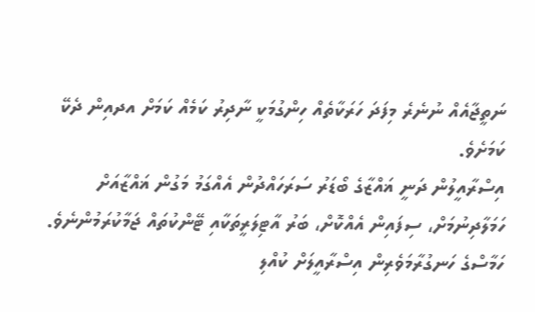ނަތީޖާއެއް ނުނެރެ މިފަދަ ހަރަކާތެއް ހިންގުމަކީ ނާދިރު ކަމެއް ކަމަށް އދއިން ދެކޭ ކަމަށެވެ.
އިސްރާއީލުން ދަނީ ޣައްޒާގެ ބޯޑަރު ސަރަހައްދުން އެއްގަމު މަގުން ޣައްޒާއަށް ހަމަލާދިނުމަށް، ސިފައިން އެއްކޮށް، ބަރު އާޓިލަރީތަކާއި ޓޭންކުތައް ޖަމާކުރަމުންނެވެ. ހަމާސްގެ ހަނގުރާމަވެރިން އިސްރާއީލަށް ކުއްލި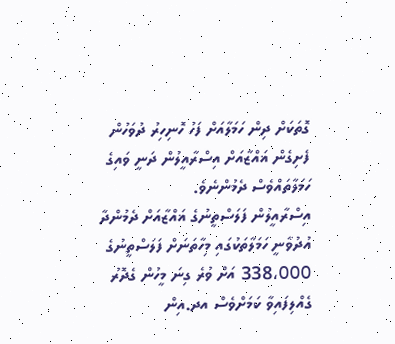ގޮތަކަށް ދިން ހަމަލާއަށް ފަހު ހޮނިހިރު ދުވަހުން ފެށިގެން ޣައްޒާއަށް އިސްރާއީލުން ދަނީ ވައިގެ ހަމަލާތައްވެސް ދެމުންނެވެ.
އިސްރާއީލުން ފަލަސްތީނުގެ ޣައްޒާއަށް ދެމުންދާ އުދުވާނީ ހަމަލާތަކުގައި މިހާތަނަށް ފަލަސްތީނުގެ 338،000 އަށް ވުރެ ގިނަ މީހުން ގެދޮރު ގެއްލިފައިވާ ކަމަށްވެސް އދ.އިން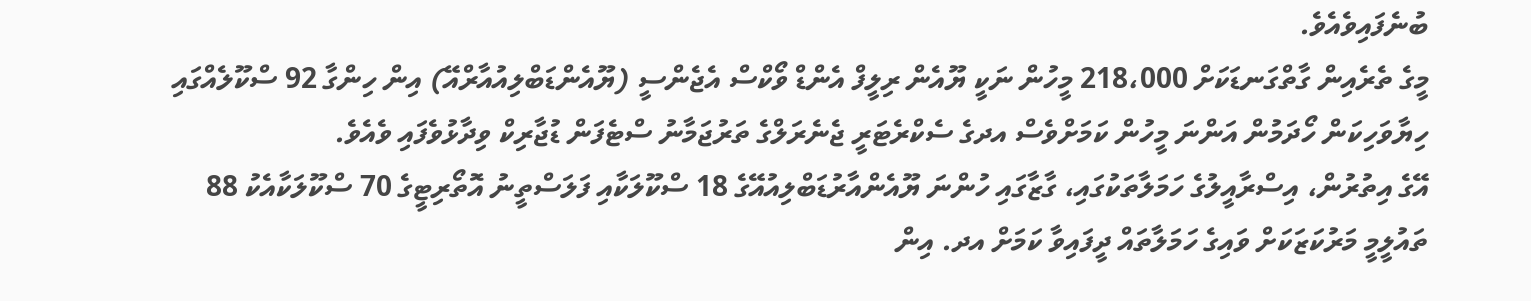ބުނެފައިވެއެވެ.
މީގެ ތެރެއިން ގާތްގަނޑަކަށް 218،000 މީހުން ނަކީ ޔޫއެން ރިލީފް އެންޑް ވޯކްސް އެޖެންސީ (ޔޫއެންޑަބްލިއުއާރްއޭ) އިން ހިންގާ 92 ސްކޫލެއްގައި ހިޔާވަހިކަން ހޯދަމުން އަންނަ މީހުން ކަމަށްވެސް އދގެ ސެކްރެޓަރީ ޖެނެރަލްގެ ތަރުޖަމާނު ސްޓެފަން ޑުޖާރިކް ވިދާޅުވެފައި ވެއެވެ.
އޭގެ އިތުރުން، އިސްރާއީލުގެ ހަމަލާތަކުގައި، ގާޒާގައި ހުންނަ ޔޫއެންއާރުޑަބްލިއުއޭގެ 18 ސްކޫލަކާއި ފަލަސްތީނު އޮތޯރިޓީގެ 70 ސްކޫލަކާއެކު 88 ތައުލީމީ މަރުކަޒަކަށް ވައިގެ ހަމަލާތައް ދީފައިވާ ކަމަށް އދ. އިން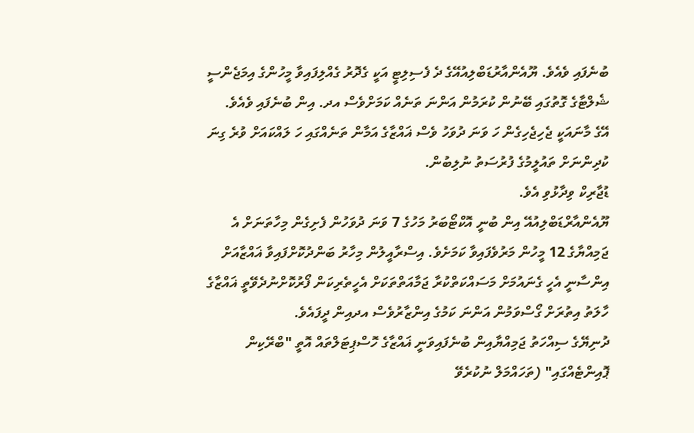ބުނެފައި ވެއެވެ. ޔޫއެންއާރުޑަބްލިއުއޭގެ ދެ ފެސިލިޓީ އަކީ ގެދޮރު ގެއްލިފައިވާ މީހުންގެ އިމަޖެންސީ ޝެލްޓާގެ ގޮތުގައި ބޭނުން ކުރަމުން އަންނަ ތަނެއް ކަމަށްވެސް އދ. އިން ބުނެފައި ވެއެވެ.
އޭގެ މާނައަކީ ޖެހިޖެހިގެން ހަ ވަނަ ދުވަހު ވެސް ޣައްޒާގެ އަމާން ތަނެއްގައި ހަ ލައްކައަށް ވުރެ ގިނަ ކުދިންނަށް ތައުލީމުގެ ފުރުސަތު ނުލިބުން.
ޑުޖާރިކް ވިދާޅުވި އެވެ.
ޔޫއެންއާރްޑަބްލިއުއޭ އިން ބުނީ އޮކްޓޯބަރު މަހުގެ 7 ވަނަ ދުވަހުން ފެށިގެން މިހާތަނަށް އެ ޖަމިއްޔާގެ 12 މީހުން މަރުވެފައިވާ ކަމަށެވެ. އިސްރާއީލުން މިހާރު ބަންދުކޮށްފައިވާ ޣައްޒާއަށް އިންސާނީ އެހީ ގެނައުމަށް މަސައްކަތްކުރާ ޖަމާއަތްތަކަށް އެހީތެރިކަން ފޯރުކޮށްނުދެވޭތީ ޣައްޒާގެ ހާލަތު އިތުރަށް ގޯސްވަމުން އަންނަ ކަމުގެ އިންޒާރުވެސް އދއިން ދީފައެވެ.
ދުނިޔޭގެ ސިއްހަތު ޖަމިއްޔާއިން ބުނެފައިވަނީ ޣައްޒާގެ ހޮސްޕިޓަލްތައް އޮތީ "ބްރޭކިން ޕޮއިންޓެއްގައި" (ތަހައްމަލް ނުކުރެވޭ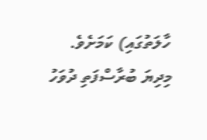ހާލަތުގައި) ކަމަށެވެ.
މިދިޔަ ބުރާސްފަތި ދުވަހު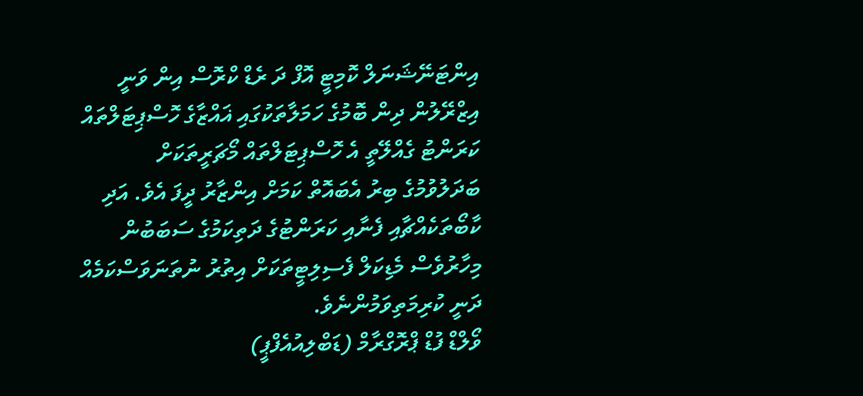އިންޓަނޭޝަނަލް ކޮމިޓީ އޮފް ދަ ރެޑް ކްރޮސް އިން ވަނީ އިޒްރޭލުން ދިން ބޮމުގެ ހަމަލާތަކުގައި ޣައްޒާގެ ހޮސްޕިޓަލްތައް ކަރަންޓު ގެއްލޭތީ އެ ހޮސްޕިޓަލްތައް މޯޗަރީތަކަށް ބަދަލުވުމުގެ ބިރު އެބައޮތް ކަމަށް އިންޒާރު ދީފަ އެވެ. އަދި ކާބޯތަކެއްޗާއި ފެނާއި ކަރަންޓުގެ ދަތިކަމުގެ ސަބަބުން މިހާރުވެސް މެޑިކަލް ފެސިލިޓީތަކަށް އިތުރު ނުތަނަވަސްކަމެއް ދަނީ ކުރިމަތިވަމުންނެވެ.
ވޯލްޑް ފުޑް ޕްރޮގްރާމް (ޑަބްލިއުއެފްޕީ)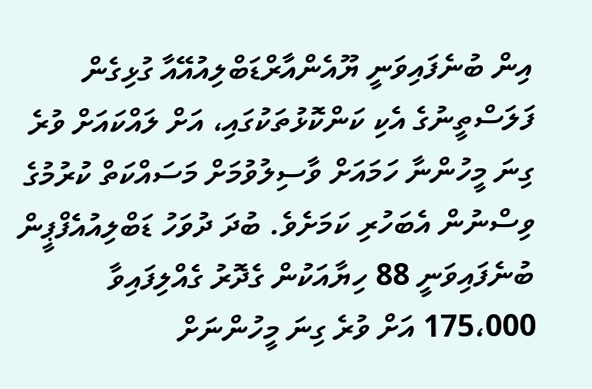އިން ބުނެފައިވަނީ ޔޫއެންއާރްޑަބްލިއުއޭއާ ގުޅިގެން ފަލަސްތީނުގެ އެކި ކަންކޮޅުތަކުގައި، އަށް ލައްކައަށް ވުރެ ގިނަ މީހުންނާ ހަމައަށް ވާސިލުވުމަށް މަސައްކަތް ކުރުމުގެ ވިސްނުން އެބަހުރި ކަމަށެވެ. ބުދަ ދުވަހު ޑަބްލިއުއެފްޕީން ބުނެފައިވަނީ 88 ހިޔާއަކުން ގެދޮރު ގެއްލިފައިވާ 175،000 އަށް ވުރެ ގިނަ މީހުންނަށް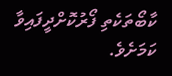ކާބޯތަކެތި ފޯރުކޮށްދީފައިވާ ކަމަށެވެ.